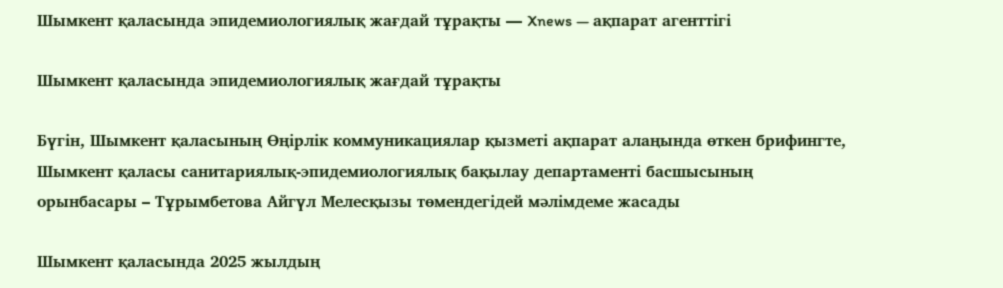Шымкент қаласында эпидемиологиялық жағдай тұрақты — Xnews — ақпарат агенттігі

Шымкент қаласында эпидемиологиялық жағдай тұрақты

Бүгін, Шымкент қаласының Өңірлік коммуникациялар қызметі ақпарат алаңында өткен брифингте, Шымкент қаласы санитариялық-эпидемиологиялық бақылау департаменті басшысының орынбасары – Тұрымбетова Айгүл Мелесқызы төмендегідей мәлімдеме жасады

Шымкент қаласында 2025 жылдың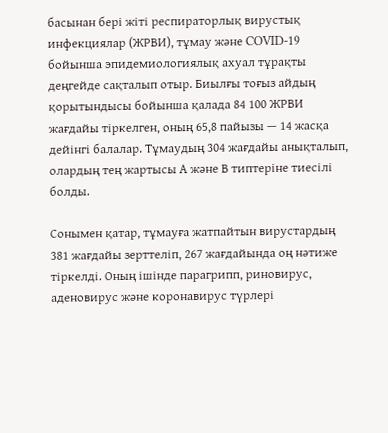басынан бері жіті респираторлық вирустық инфекциялар (ЖРВИ), тұмау және COVID-19 бойынша эпидемиологиялық ахуал тұрақты деңгейде сақталып отыр. Биылғы тоғыз айдың қорытындысы бойынша қалада 84 100 ЖРВИ жағдайы тіркелген, оның 65,8 пайызы — 14 жасқа дейінгі балалар. Тұмаудың 304 жағдайы анықталып, олардың тең жартысы А және В типтеріне тиесілі болды.

Сонымен қатар, тұмауға жатпайтын вирустардың 381 жағдайы зерттеліп, 267 жағдайында оң нәтиже тіркелді. Оның ішінде парагрипп, риновирус, аденовирус және коронавирус түрлері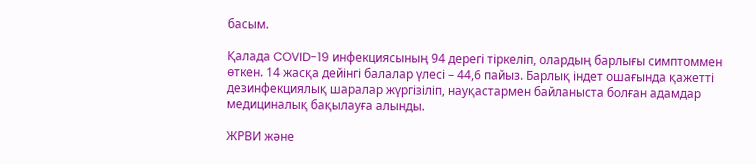басым.

Қалада COVID-19 инфекциясының 94 дерегі тіркеліп, олардың барлығы симптоммен өткен. 14 жасқа дейінгі балалар үлесі – 44,6 пайыз. Барлық індет ошағында қажетті дезинфекциялық шаралар жүргізіліп, науқастармен байланыста болған адамдар медициналық бақылауға алынды.

ЖРВИ және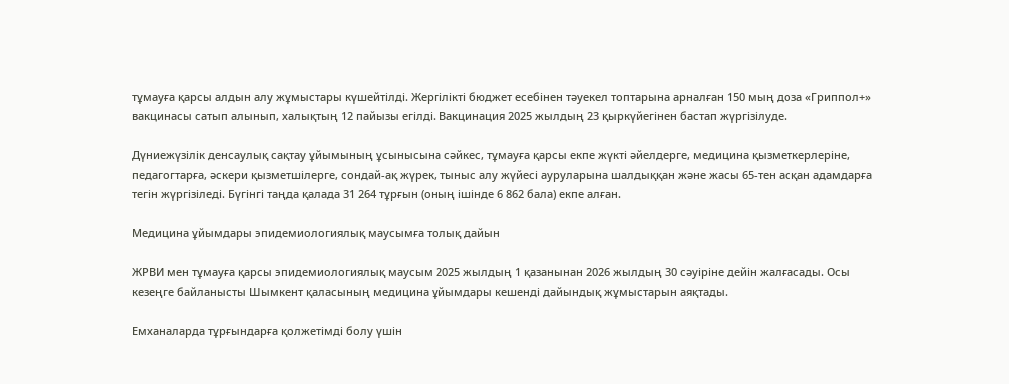тұмауға қарсы алдын алу жұмыстары күшейтілді. Жергілікті бюджет есебінен тәуекел топтарына арналған 150 мың доза «Гриппол+» вакцинасы сатып алынып, халықтың 12 пайызы егілді. Вакцинация 2025 жылдың 23 қыркүйегінен бастап жүргізілуде.

Дүниежүзілік денсаулық сақтау ұйымының ұсынысына сәйкес, тұмауға қарсы екпе жүкті әйелдерге, медицина қызметкерлеріне, педагогтарға, әскери қызметшілерге, сондай-ақ жүрек, тыныс алу жүйесі ауруларына шалдыққан және жасы 65-тен асқан адамдарға тегін жүргізіледі. Бүгінгі таңда қалада 31 264 тұрғын (оның ішінде 6 862 бала) екпе алған.

Медицина ұйымдары эпидемиологиялық маусымға толық дайын

ЖРВИ мен тұмауға қарсы эпидемиологиялық маусым 2025 жылдың 1 қазанынан 2026 жылдың 30 сәуіріне дейін жалғасады. Осы кезеңге байланысты Шымкент қаласының медицина ұйымдары кешенді дайындық жұмыстарын аяқтады.

Емханаларда тұрғындарға қолжетімді болу үшін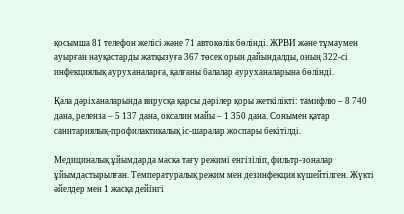қосымша 81 телефон желісі және 71 автокөлік бөлінді. ЖРВИ және тұмаумен ауырған науқастарды жатқызуға 367 төсек орын дайындалды, оның 322-сі инфекциялық ауруханаларға, қалғаны балалар ауруханаларына бөлінді.

Қала дәріханаларында вирусқа қарсы дәрілер қоры жеткілікті: тамифлю – 8 740 дана, реленза – 5 137 дана, оксалин майы – 1 350 дана. Сонымен қатар санитариялық-профилактикалық іс-шаралар жоспары бекітілді.

Медициналық ұйымдарда маска тағу режимі енгізіліп, фильтр-зоналар ұйымдастырылған. Температуралық режим мен дезинфекция күшейтілген. Жүкті әйелдер мен 1 жасқа дейінгі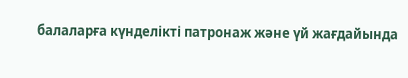балаларға күнделікті патронаж және үй жағдайында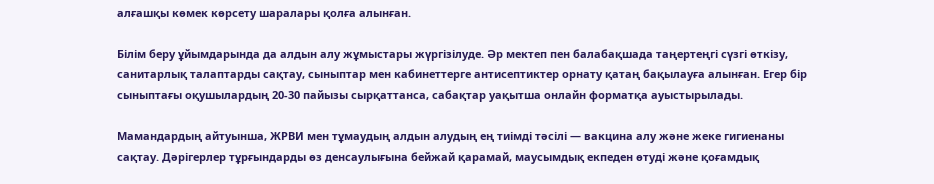алғашқы көмек көрсету шаралары қолға алынған.

Білім беру ұйымдарында да алдын алу жұмыстары жүргізілуде. Әр мектеп пен балабақшада таңертеңгі сүзгі өткізу, санитарлық талаптарды сақтау, сыныптар мен кабинеттерге антисептиктер орнату қатаң бақылауға алынған. Егер бір сыныптағы оқушылардың 20-30 пайызы сырқаттанса, сабақтар уақытша онлайн форматқа ауыстырылады.

Мамандардың айтуынша, ЖРВИ мен тұмаудың алдын алудың ең тиімді тәсілі — вакцина алу және жеке гигиенаны сақтау. Дәрігерлер тұрғындарды өз денсаулығына бейжай қарамай, маусымдық екпеден өтуді және қоғамдық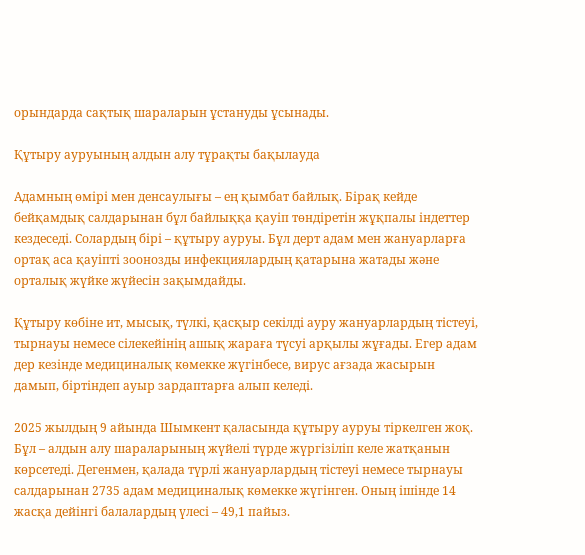орындарда сақтық шараларын ұстануды ұсынады.

Құтыру ауруының алдын алу тұрақты бақылауда

Адамның өмірі мен денсаулығы – ең қымбат байлық. Бірақ кейде бейқамдық салдарынан бұл байлыққа қауіп төндіретін жұқпалы індеттер кездеседі. Солардың бірі – құтыру ауруы. Бұл дерт адам мен жануарларға ортақ аса қауіпті зоонозды инфекциялардың қатарына жатады және орталық жүйке жүйесін зақымдайды.

Құтыру көбіне ит, мысық, түлкі, қасқыр секілді ауру жануарлардың тістеуі, тырнауы немесе сілекейінің ашық жараға түсуі арқылы жұғады. Егер адам дер кезінде медициналық көмекке жүгінбесе, вирус ағзада жасырын дамып, біртіндеп ауыр зардаптарға алып келеді.

2025 жылдың 9 айында Шымкент қаласында құтыру ауруы тіркелген жоқ. Бұл – алдын алу шараларының жүйелі түрде жүргізіліп келе жатқанын көрсетеді. Дегенмен, қалада түрлі жануарлардың тістеуі немесе тырнауы салдарынан 2735 адам медициналық көмекке жүгінген. Оның ішінде 14 жасқа дейінгі балалардың үлесі – 49,1 пайыз.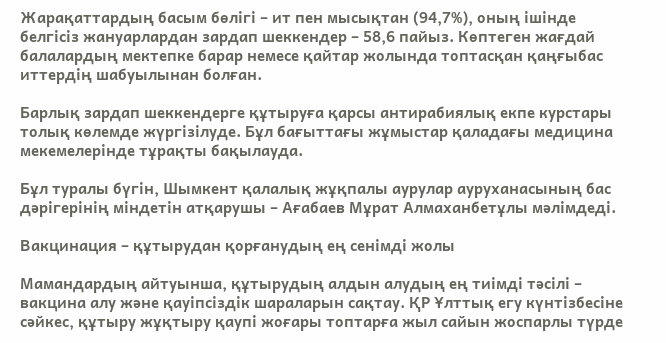Жарақаттардың басым бөлігі – ит пен мысықтан (94,7%), оның ішінде белгісіз жануарлардан зардап шеккендер – 58,6 пайыз. Көптеген жағдай балалардың мектепке барар немесе қайтар жолында топтасқан қаңғыбас иттердің шабуылынан болған.

Барлық зардап шеккендерге құтыруға қарсы антирабиялық екпе курстары толық көлемде жүргізілуде. Бұл бағыттағы жұмыстар қаладағы медицина мекемелерінде тұрақты бақылауда.

Бұл туралы бүгін, Шымкент қалалық жұқпалы аурулар ауруханасының бас дәрігерінің міндетін атқарушы – Ағабаев Мұрат Алмаханбетұлы мәлімдеді.

Вакцинация – құтырудан қорғанудың ең сенімді жолы

Мамандардың айтуынша, құтырудың алдын алудың ең тиімді тәсілі – вакцина алу және қауіпсіздік шараларын сақтау. ҚР Ұлттық егу күнтізбесіне сәйкес, құтыру жұқтыру қаупі жоғары топтарға жыл сайын жоспарлы түрде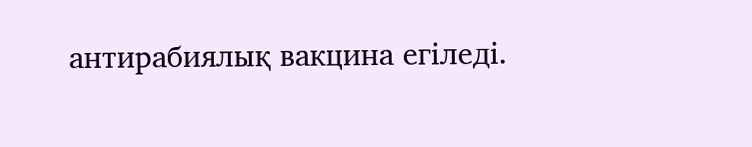антирабиялық вакцина егіледі.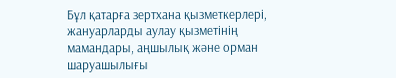Бұл қатарға зертхана қызметкерлері, жануарларды аулау қызметінің мамандары, аңшылық және орман шаруашылығы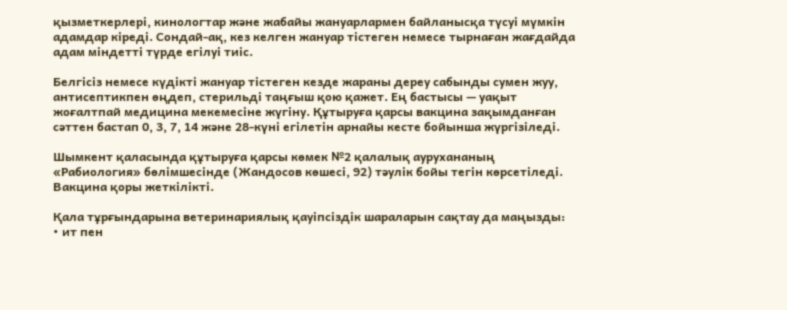қызметкерлері, кинологтар және жабайы жануарлармен байланысқа түсуі мүмкін адамдар кіреді. Сондай-ақ, кез келген жануар тістеген немесе тырнаған жағдайда адам міндетті түрде егілуі тиіс.

Белгісіз немесе күдікті жануар тістеген кезде жараны дереу сабынды сумен жуу, антисептикпен өңдеп, стерильді таңғыш қою қажет. Ең бастысы — уақыт жоғалтпай медицина мекемесіне жүгіну. Құтыруға қарсы вакцина зақымданған сәттен бастап 0, 3, 7, 14 және 28-күні егілетін арнайы кесте бойынша жүргізіледі.

Шымкент қаласында құтыруға қарсы көмек №2 қалалық аурухананың «Рабиология» бөлімшесінде (Жандосов көшесі, 92) тәулік бойы тегін көрсетіледі. Вакцина қоры жеткілікті.

Қала тұрғындарына ветеринариялық қауіпсіздік шараларын сақтау да маңызды:
• ит пен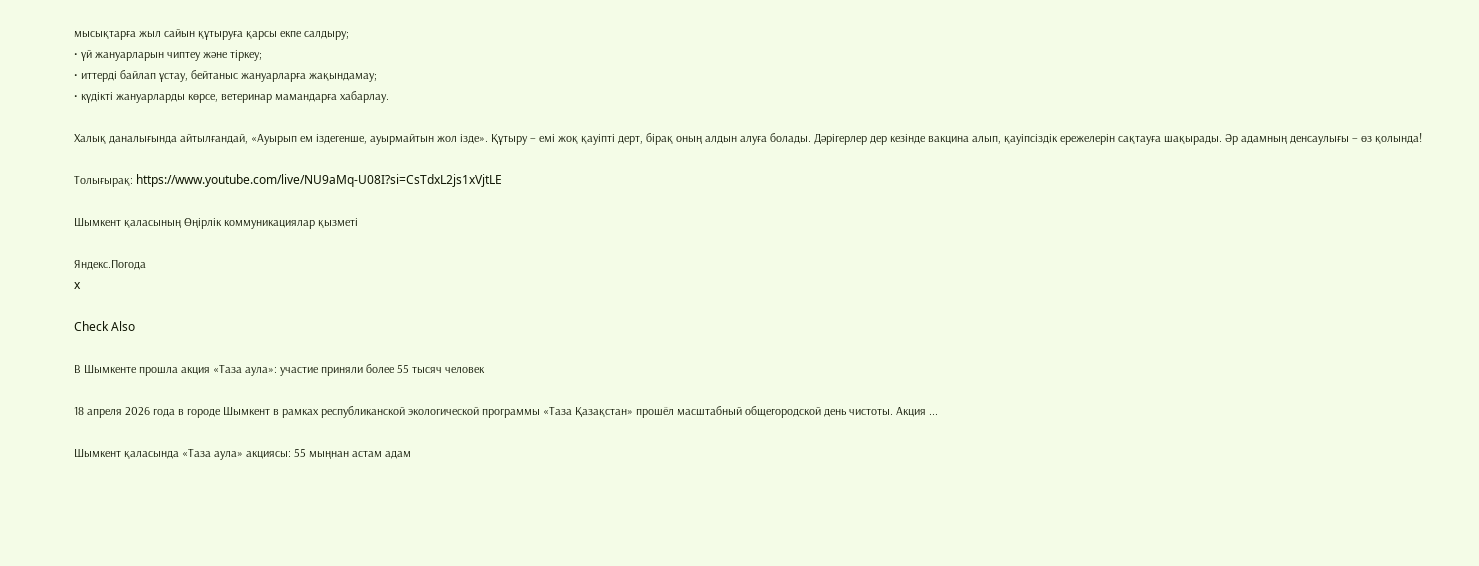мысықтарға жыл сайын құтыруға қарсы екпе салдыру;
• үй жануарларын чиптеу және тіркеу;
• иттерді байлап ұстау, бейтаныс жануарларға жақындамау;
• күдікті жануарларды көрсе, ветеринар мамандарға хабарлау.

Халық даналығында айтылғандай, «Ауырып ем іздегенше, ауырмайтын жол ізде». Құтыру – емі жоқ қауіпті дерт, бірақ оның алдын алуға болады. Дәрігерлер дер кезінде вакцина алып, қауіпсіздік ережелерін сақтауға шақырады. Әр адамның денсаулығы – өз қолында!

Толығырақ: https://www.youtube.com/live/NU9aMq-U08I?si=CsTdxL2js1xVjtLE

Шымкент қаласының Өңірлік коммуникациялар қызметі

Яндекс.Погода
x

Check Also

В Шымкенте прошла акция «Таза аула»: участие приняли более 55 тысяч человек

18 апреля 2026 года в городе Шымкент в рамках республиканской экологической программы «Таза Қазақстан» прошёл масштабный общегородской день чистоты. Акция ...

Шымкент қаласында «Таза аула» акциясы: 55 мыңнан астам адам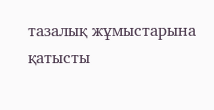тазалық жұмыстарына қатысты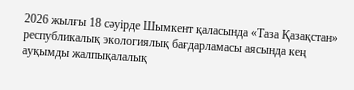2026 жылғы 18 сәуірде Шымкент қаласында «Таза Қазақстан» республикалық экологиялық бағдарламасы аясында кең ауқымды жалпықалалық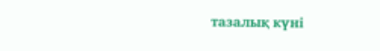тазалық күні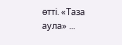өтті. «Таза аула» ...